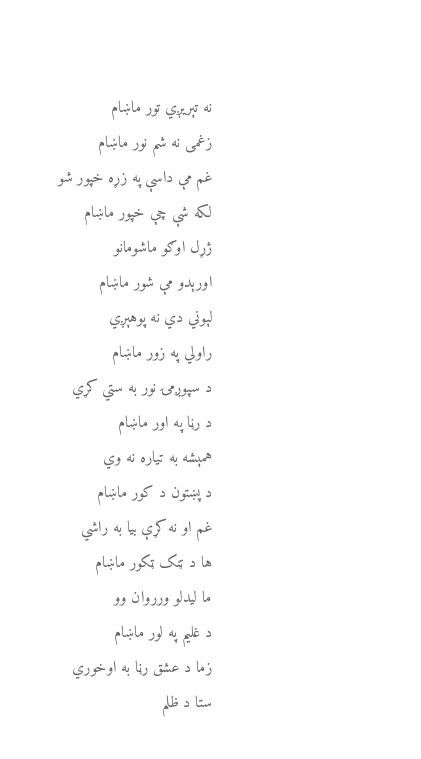نه تېريږي تور ماښام
زغمی نه شم نور ماښام
غم مې داسې په زړه خپور شو
لکه شې چې خپور ماښام
ژړل اوګو ماشومانو
اورېدو مې شور ماښام
لېوني دي نه پوهېږي
راولي په زور ماښام
د سپوږمۍ نور به ستي کړي
د رڼا په اور ماښام
همېشه به تياره نه وي
د پښتون د کور ماښام
غم او نه کړې بيا به راشي
ها د ټنک ټکور ماښام
ما ليدلو ورروان وو
د غليم په لور ماښام
زما د عشق رڼا به اوخوري
ستا د ظلم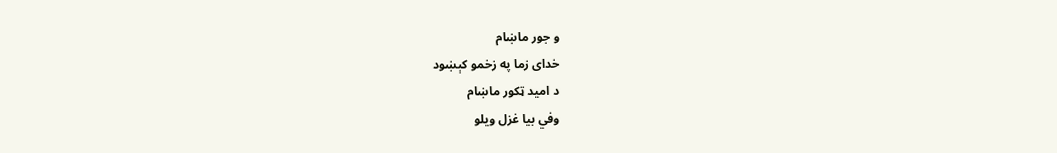و جور ماښام
خدای زما په زخمو کېښود
د اميد ټکور ماښام
وفي بيا غزل ويلو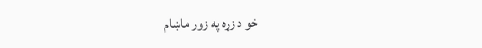خو د زړه په زور ماښام